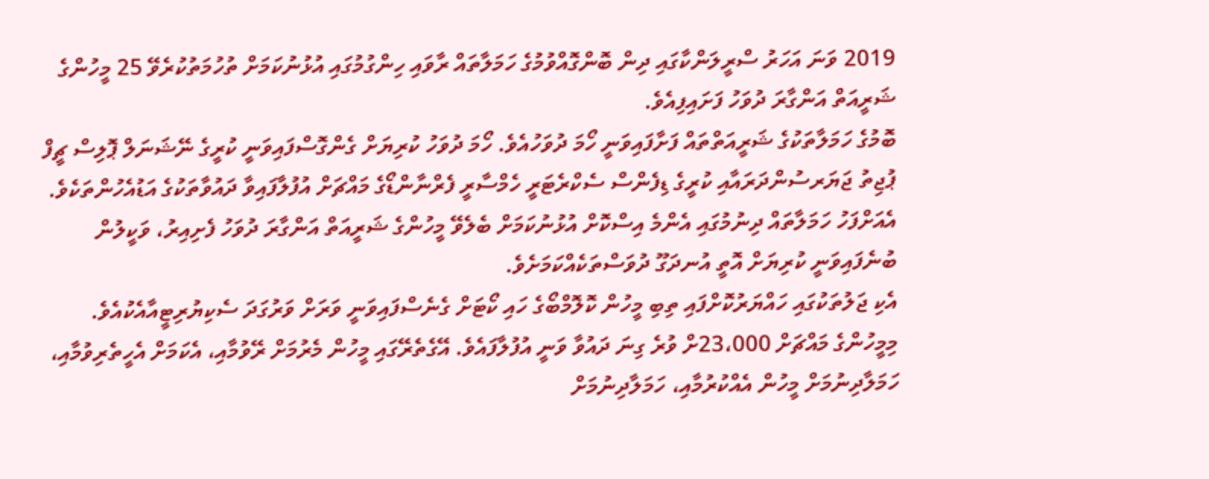2019 ވަނަ އަހަރު ސްރީލަންކާގައި ދިން ބޮންގޮއްވުމުގެ ހަމަލާތައް ރާވައި ހިންގުމުގައި އުޅުނުކަމަށް ތުހުމަތުކުރެވޭ 25 މީހުންގެ ޝަރީއަތް އަންގާރަ ދުވަހު ފަށައިފިއެވެ.
ބޮމުގެ ހަމަލާތަކުގެ ޝަރީއަތްތައް ފަށާފައިވަނީ ހޯމަ ދުވަހުއެވެ. ހޯމަ ދުވަހު ކުރިޔަށް ގެންގޮސްފައިވަނީ ކުރީގެ ނޭޝަނަލް ޕޮލިސް ޗީފް ޕުޖިތު ޖަޔަރސުންދަރައާއި ކުރީގެ ޑިފެންސް ސެކްރެޓަރީ ހެމްސާރީ ފެރްނާންޑޯގެ މައްޗަށް އުފުލާފައިވާ ދައުވާތަކުގެ އަޑުއެހުންތަކެވެ. އެއަށްފަހު ހަމަލާތައް ދިނުމުގައި އެންމެ އިސްކޮށް އުޅުނުކަމަށް ބެލެވޭ މީހުންގެ ޝަރީއަތް އަންގާރަ ދުވަހު ފެށިއިރު، ވަކީލުން ބުނެފައިވަނީ ކުރިޔަށް އޮތީ އުނދަގޫ ދުވަސްތަކެއްކަމަށެވެ.
އެކި ޖަލުތަކުގައި ހައްޔަރުކޮށްފައި ތިބި މީހުން ކޮލޮމްބޯގެ ހައި ކޯޓަށް ގެނެސްފައިވަނީ ވަރަށް ވަރުގަދަ ސެކިޔުރިޓީއާއެކުއެވެ.
މިމީހުންގެ މައްޗަށް 23،000ށް ވުރެ ގިނަ ދައުވާ ވަނީ އުފުލާފައެވެ. އޭގެތެރޭގައި މީހުން މެރުމަށް ރޭވުމާއި، އެކަމަށް އެހީތެރިވުމާއި، ހަމަލާދިނުމަށް މީހުން އެއްކުރުމާއި، ހަމަލާދިނުމަށް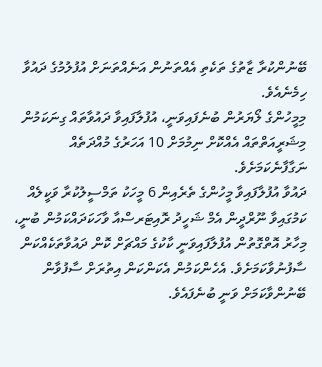ބޭނުންކުރާ ޒާތުގެ ތަކެތި އެއްތަނުން އަނެއްތަނަށް އުފުލުމުގެ ދައުވާ ހިމެނެއެވެ.
މިމީހުންގެ ލޯޔަރުން ބުނެފައިވަނީ، އުފުލާފައިވާ ދައުވާތައް ގިނަކަމުން މިޝަރީއަތްތައް އެއްކޮށް ނިމުމަށް 10 އަހަރުގެ މުއްދަތެއް ނަގާފާނެކަމަށެވެ.
ދައުވާ އުފުލާފައިވާ މީހުންގެ ތެރެއިން 6 މީހަކު ތަމްސީލުކުރާ ވަކީލެއް ކަމުގައިވާ ނޫރްދީން އެމް ޝަހީދު ރޮއިޓަރސްއާ ވާހަކަދައްކަމުން ބުނީ، މިހާރު އޮތްގޮތުން އުފުލާފައިވަނީ ކާކުގެ މައްޗަށް ކޮން ދައުވާތަކެއްކަން ސާފުނުވާކަމަށެވެ. އެހެންކަމުން އެކަންކަން އިތުރަށް ސާފުވާން ބޭނުންވާކަމަށް ވަނީ ބުނެފައެވެ.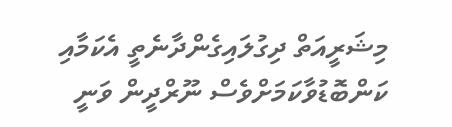މިޝަރީއަތް ދިގުލައިގެންދާނެތީ އެކަމާއި ކަންބޮޑުވާކަމަށްވެސް ނޫރްދީން ވަނީ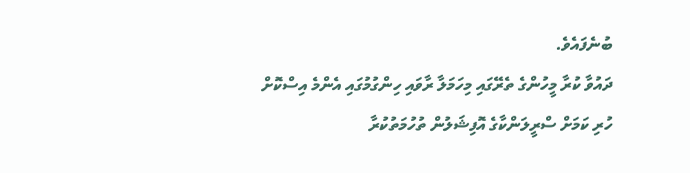ބުނެފައެވެ.
ދައުވާ ކުރާ މީހުންގެ ތެރޭގައި މިހަމަލާ ރާވައި ހިންގުމުގައި އެންމެ އިސްކޮށް ހުރި ކަމަށް ސްރީލަންކާގެ އޮފިޝަލުން ތުހުމަތުކުރާ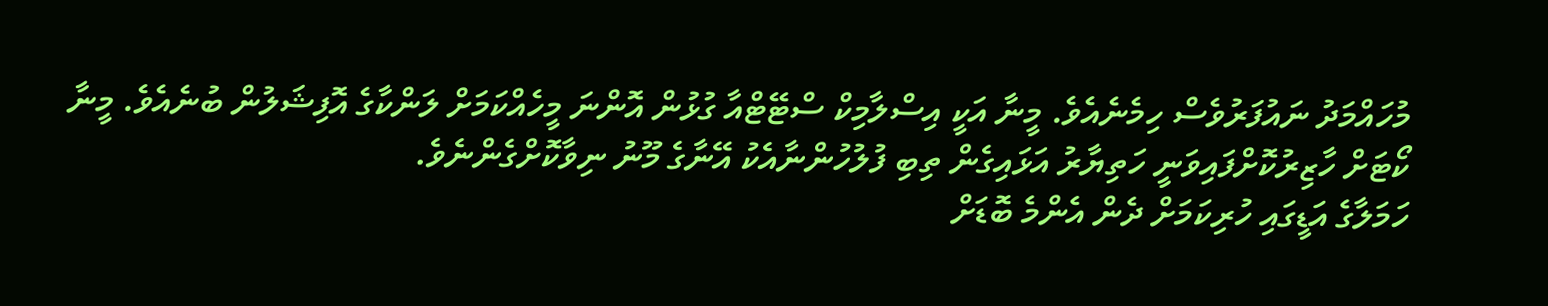މުހައްމަދު ނައުފަރުވެސް ހިމެނެއެވެ. މީނާ އަކީ އިސްލާމިކް ސްޓޭޓްއާ ގުޅުން އޮންނަ މީހެއްކަމަށް ލަންކާގެ އޮފިޝަލުން ބުނެއެވެ. މީނާ ކޯޓަށް ހާޒިރުކޮށްފައިވަނީ ހަތިޔާރު އަޅައިގެން ތިބި ފުލުހުންނާއެކު އޭނާގެ މޫނު ނިވާކޮށްގެންނެވެ.
ހަމަލާގެ އަޑީގައި ހުރިކަމަށް ދެން އެންމެ ބޮޑަށް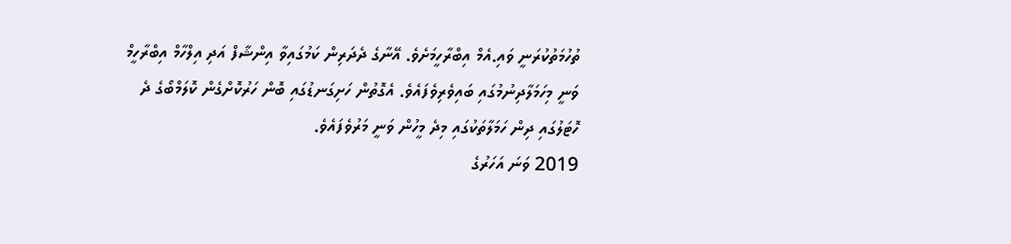ތުހުމަތުކުރަނީ ވައި.އެމް އިބްރާހީމަށެވެ. އޭނާގެ ދެދަރިން ކަމުގައިވާ އިންޝާފް އަދި އިލްހާމް އިބްރާހީމް ވަނީ މިހަމަލާދިނުމުގައި ބައިވެރިވެފައެވެ. އެގޮތުން ހަށިގަނޑުގައި ބޮން ހަރުކޮށްގެން ކޮލަމްބޯގެ ދެ ހޮޓަލުގައި ދިން ހަމަލާތަކުގައި މިދެ މީހުން ވަނީ މަރުވެފައެވެ.
2019 ވަނަ އަހަރުގެ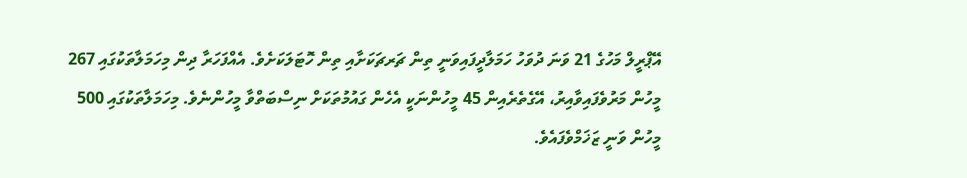އޭޕްރީލް މަހުގެ 21 ވަނަ ދުވަހު ހަމަލާދީފައިވަނީ ތިން ޗަރޗަކަށާއި ތިން ހޮޓަލަކަށެވެ. އެއްފަހަރާ ދިން މިހަމަލާތަކުގައި 267 މީހުން މަރުވެފައިވާއިރު، އޭގެތެރެއިން 45 މީހުންނަކީ އެހެން ގައުމުތަކަށް ނިސްބަތްވާ މީހުންނެވެ. މިހަމަލާތަކުގައި 500 މީހުން ވަނީ ޒަޚަމްވެފައެވެ.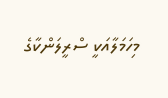މިހަމަލާއަކީ ސްރީލަންކާގެ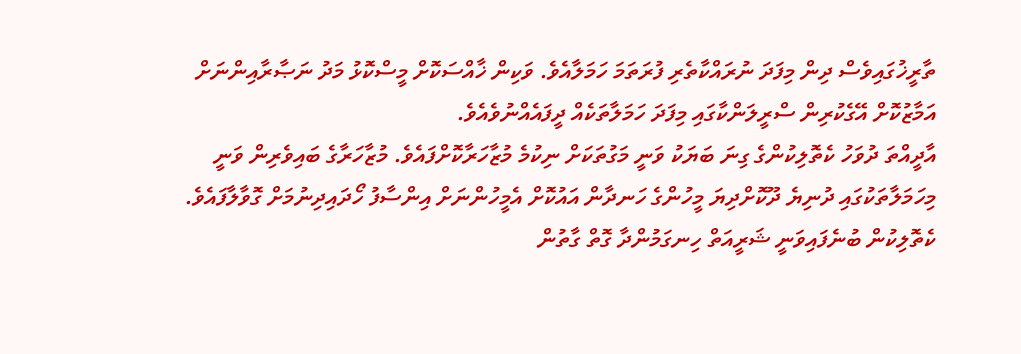ތާރީޚުގައިވެސް ދިން މިފަދަ ނުރައްކާތެރި ފުރަތަމަ ހަމަލާއެވެ. ވަކިން ޚާއްސަކޮށް މީސްކޮޅު މަދު ނަޞާރާއިންނަށް އަމާޒުކޮށް އޭގެކުރިން ސްރީލަންކާގައި މިފަދަ ހަމަލާތަކެއް ދީފައެއްނުވެއެވެ.
އާދީއްތަ ދުވަހު ކެތޮލިކުންގެ ގިނަ ބަޔަކު ވަނީ މަގުތަކަށް ނިކުމެ މުޒާހަރާކޮށްފައެވެ. މުޒާހަރާގެ ބައިވެރިން ވަނީ މިހަމަލާތަކުގައި ދުނިޔެ ދޫކޮށްދިޔަ މީހުންގެ ހަނދާން އައުކޮށް އެމީހުންނަށް އިންސާފު ހޯދައިދިނުމަށް ގޮވާލާފައެވެ.
ކެތޮލިކުން ބުނެފައިވަނީ ޝަރީއަތް ހިނގަމުންދާ ގޮތް ގާތުން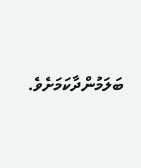ބަލަމުންދާކަމަށެވެ.